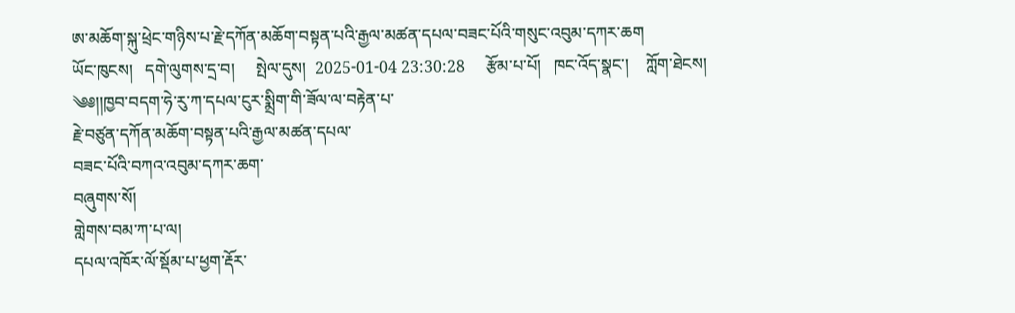ཨ་མཆོག་སྐུ་ཕྲེང་གཉིས་པ་རྗེ་དཀོན་མཆོག་བསྟན་པའི་རྒྱལ་མཚན་དཔལ་བཟང་པོའི་གསུང་འབུམ་དཀར་ཆག
ཡོང་ཁུངས།   དགེ་ལུགས་དྲ་བ།     སྤེལ་དུས།  2025-01-04 23:30:28     རྩོམ་པ་པོ།   ཁང་འོད་སྣང་།    ཀློག་ཐེངས།
༄༅།།ཁྱབ་བདག་ཧེ་རུ་ཀ་དཔལ་ངུར་སྨྲིག་གི་ཟོལ་ལ་བརྟེན་པ་
རྗེ་བཙུན་དཀོན་མཆོག་བསྟན་པའི་རྒྱལ་མཚན་དཔལ་
བཟང་པོའི་བཀའ་འབུམ་དཀར་ཆག་
བཞུགས་སོ།
གླེགས་བམ་ཀ་པ་ལ།
དཔལ་འཁོར་ལོ་སྡོམ་པ་ཕྱག་རྡོར་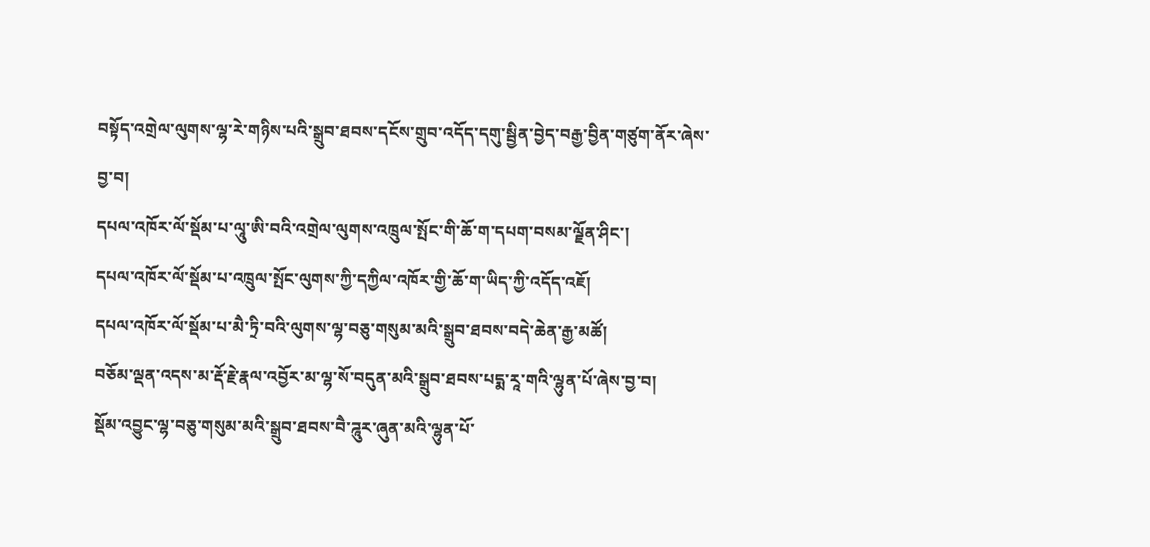བསྟོད་འགྲེལ་ལུགས་ལྷ་རེ་གཉིས་པའི་སྒྲུབ་ཐབས་དངོས་གྲུབ་འདོད་དགུ་སྦྱིན་བྱེད་བརྒྱ་བྱིན་གཙུག་ནོར་ཞེས་བྱ་བ།
དཔལ་འཁོར་ལོ་སྡོམ་པ་ལཱུ་ཨི་བའི་འགྲེལ་ལུགས་འཁྲུལ་སྤོང་གི་ཆོ་ག་དཔག་བསམ་ལྗོན་ཤིང་།
དཔལ་འཁོར་ལོ་སྡོམ་པ་འཁྲུལ་སྤོང་ལུགས་ཀྱི་དཀྱིལ་འཁོར་གྱི་ཆོ་ག་ཡིད་ཀྱི་འདོད་འཇོ།
དཔལ་འཁོར་ལོ་སྡོམ་པ་མཻ་ཏྲི་བའི་ལུགས་ལྷ་བཅུ་གསུམ་མའི་སྒྲུབ་ཐབས་བདེ་ཆེན་རྒྱ་མཚོ།
བཅོམ་ལྡན་འདས་མ་རྡོ་རྗེ་རྣལ་འབྱོར་མ་ལྷ་སོ་བདུན་མའི་སྒྲུབ་ཐབས་པདྨ་རཱ་གའི་ལྷུན་པོ་ཞེས་བྱ་བ།
སྡོམ་འབྱུང་ལྷ་བཅུ་གསུམ་མའི་སྒྲུབ་ཐབས་བཻ་ཌཱུར་ཞུན་མའི་ལྷུན་པོ་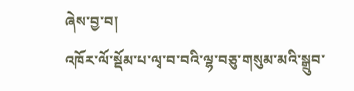ཞེས་བྱ་བ།
འཁོར་ལོ་སྡོམ་པ་ལྭ་བ་བའི་ལྷ་བཅུ་གསུམ་མའི་སྒྲུབ་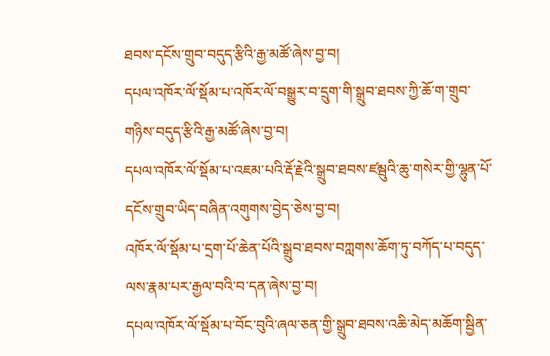ཐབས་དངོས་གྲུབ་བདུད་རྩིའི་རྒྱ་མཚོ་ཞེས་བྱ་བ།
དཔལ་འཁོར་ལོ་སྡོམ་པ་འཁོར་ལོ་བསྒྱུར་བ་དྲུག་གི་སྒྲུབ་ཐབས་ཀྱི་ཆོ་ག་གྲུབ་གཉིས་བདུད་རྩིའི་རྒྱ་མཚོ་ཞེས་བྱ་བ།
དཔལ་འཁོར་ལོ་སྡོམ་པ་འཇམ་པའི་རྡོ་རྗེའི་སྒྲུབ་ཐབས་ཛམྦུའི་ཆུ་གསེར་གྱི་ལྷུན་པོ་དངོས་གྲུབ་ཡིད་བཞིན་འགུགས་བྱེད་ཅེས་བྱ་བ།
འཁོར་ལོ་སྡོམ་པ་དྲག་པོ་ཆེན་པོའི་སྒྲུབ་ཐབས་བཀླགས་ཆོག་ཏུ་བཀོད་པ་བདུད་ལས་རྣམ་པར་རྒྱལ་བའི་བ་དན་ཞེས་བྱ་བ།
དཔལ་འཁོར་ལོ་སྡོམ་པ་བོང་བུའི་ཞལ་ཅན་གྱི་སྒྲུབ་ཐབས་འཆི་མེད་མཆོག་སྦྱིན་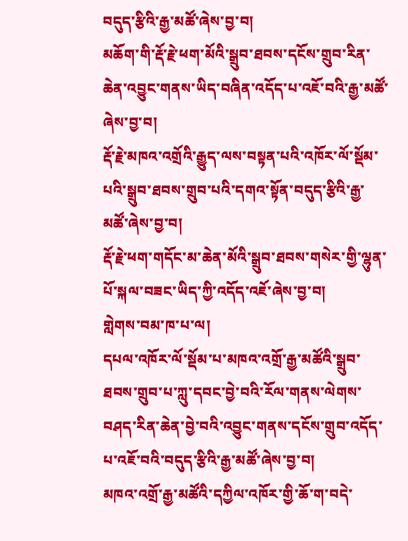བདུད་རྩིའི་རྒྱ་མཚོ་ཞེས་བྱ་བ།
མཆོག་གི་རྡོ་རྗེ་ཕག་མོའི་སྒྲུབ་ཐབས་དངོས་གྲུབ་རིན་ཆེན་འབྱུང་གནས་ཡིད་བཞིན་འདོད་པ་འཇོ་བའི་རྒྱ་མཚོ་ཞེས་བྱ་བ།
རྡོ་རྗེ་མཁའ་འགྲོའི་རྒྱུད་ལས་བསྟན་པའི་འཁོར་ལོ་སྡོམ་པའི་སྒྲུབ་ཐབས་གྲུབ་པའི་དགའ་སྟོན་བདུད་རྩིའི་རྒྱ་མཚོ་ཞེས་བྱ་བ།
རྡོ་རྗེ་ཕག་གདོང་མ་ཆེན་མོའི་སྒྲུབ་ཐབས་གསེར་གྱི་ལྷུན་པོ་སྐལ་བཟང་ཡིད་ཀྱི་འདོད་འཇོ་ཞེས་བྱ་བ།
གླེགས་བམ་ཁ་པ་ལ།
དཔལ་འཁོར་ལོ་སྡོམ་པ་མཁའ་འགྲོ་རྒྱ་མཚོའི་སྒྲུབ་ཐབས་གྲུབ་པ་ཀླུ་དབང་བྱེ་བའི་རོལ་གནས་ལེགས་བཤད་རིན་ཆེན་བྱེ་བའི་འབྱུང་གནས་དངོས་གྲུབ་འདོད་པ་འཇོ་བའི་བདུད་རྩིའི་རྒྱ་མཚོ་ཞེས་བྱ་བ།
མཁའ་འགྲོ་རྒྱ་མཚོའི་དཀྱིལ་འཁོར་གྱི་ཆོ་ག་བདེ་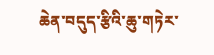ཆེན་བདུད་རྩིའི་ཆུ་གཏེར་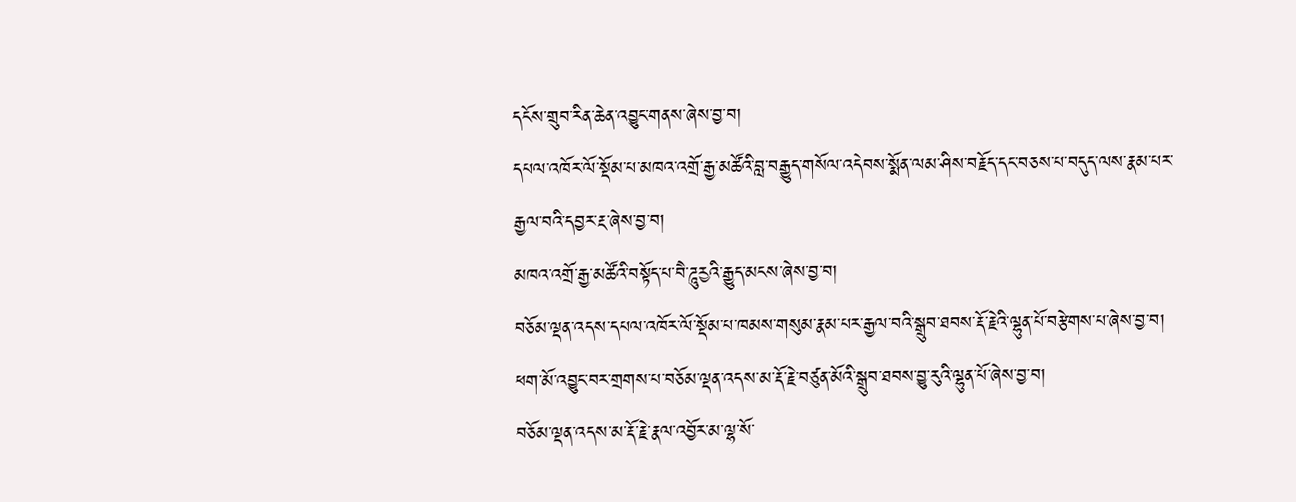དངོས་གྲུབ་རིན་ཆེན་འབྱུང་གནས་ཞེས་བྱ་བ།
དཔལ་འཁོར་ལོ་སྡོམ་པ་མཁའ་འགྲོ་རྒྱ་མཚོའི་བླ་བརྒྱུད་གསོལ་འདེབས་སྨོན་ལམ་ཤིས་བརྗོད་དང་བཅས་པ་བདུད་ལས་རྣམ་པར་རྒྱལ་བའི་དབྱར་རྔ་ཞེས་བྱ་བ།
མཁའ་འགྲོ་རྒྱ་མཚོའི་བསྟོད་པ་བཻ་ཌཱུརྱའི་རྒྱུད་མངས་ཞེས་བྱ་བ།
བཅོམ་ལྡན་འདས་དཔལ་འཁོར་ལོ་སྡོམ་པ་ཁམས་གསུམ་རྣམ་པར་རྒྱལ་བའི་སྒྲུབ་ཐབས་རྡོ་རྗེའི་ལྷུན་པོ་བརྩེགས་པ་ཞེས་བྱ་བ།
ཕག་མོ་འབྱུང་བར་གྲགས་པ་བཅོམ་ལྡན་འདས་མ་རྡོ་རྗེ་བཙུན་མོའི་སྒྲུབ་ཐབས་བྱུ་རུའི་ལྷུན་པོ་ཞེས་བྱ་བ།
བཅོམ་ལྡན་འདས་མ་རྡོ་རྗེ་རྣལ་འབྱོར་མ་ལྷ་སོ་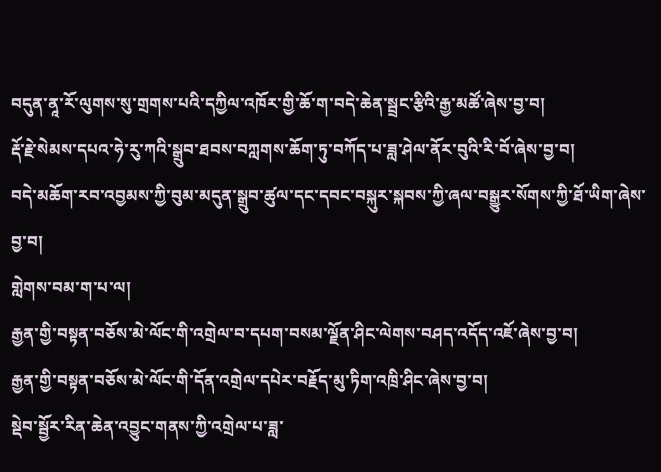བདུན་ནཱ་རོ་ལུགས་སུ་གྲགས་པའི་དཀྱིལ་འཁོར་གྱི་ཆོ་ག་བདེ་ཆེན་སྦྲང་རྩིའི་རྒྱ་མཚོ་ཞེས་བྱ་བ།
རྡོ་རྗེ་སེམས་དཔའ་ཧེ་རུ་ཀའི་སྒྲུབ་ཐབས་བཀླགས་ཆོག་ཏུ་བཀོད་པ་ཟླ་ཤེལ་ནོར་བུའི་རི་བོ་ཞེས་བྱ་བ།
བདེ་མཆོག་རབ་འབྱམས་ཀྱི་བུམ་མདུན་སྒྲུབ་ཚུལ་དང་དབང་བསྐུར་སྐབས་ཀྱི་ཞལ་བསྒྱུར་སོགས་ཀྱི་ཐོ་ཡིག་ཞེས་བྱ་བ།
གླེགས་བམ་ག་པ་ལ།
རྒྱན་གྱི་བསྟན་བཅོས་མེ་ལོང་གི་འགྲེལ་བ་དཔག་བསམ་ལྗོན་ཤིང་ལེགས་བཤད་འདོད་འཇོ་ཞེས་བྱ་བ།
རྒྱན་གྱི་བསྟན་བཅོས་མེ་ལོང་གི་དོན་འགྲེལ་དཔེར་བརྗོད་མུ་ཏིག་འཁྲི་ཤིང་ཞེས་བྱ་བ།
སྡེབ་སྦྱོར་རིན་ཆེན་འབྱུང་གནས་ཀྱི་འགྲེལ་པ་ཟླ་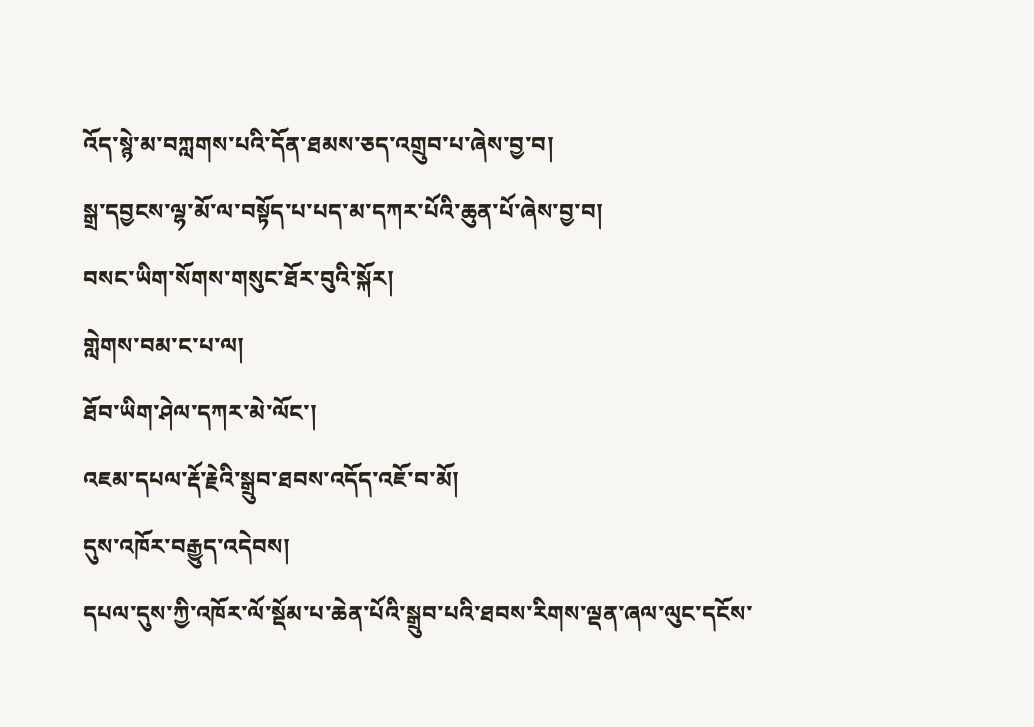འོད་སྙེ་མ་བཀླགས་པའི་དོན་ཐམས་ཅད་འགྲུབ་པ་ཞེས་བྱ་བ།
སྒྲ་དབྱངས་ལྷ་མོ་ལ་བསྟོད་པ་པད་མ་དཀར་པོའི་ཆུན་པོ་ཞེས་བྱ་བ།
བསང་ཡིག་སོགས་གསུང་ཐོར་བུའི་སྐོར།
གླེགས་བམ་ང་པ་ལ།
ཐོབ་ཡིག་ཤེལ་དཀར་མེ་ལོང་།
འཇམ་དཔལ་རྡོ་རྗེའི་སྒྲུབ་ཐབས་འདོད་འཇོ་བ་མོ།
དུས་འཁོར་བརྒྱུད་འདེབས།
དཔལ་དུས་ཀྱི་འཁོར་ལོ་སྡོམ་པ་ཆེན་པོའི་སྒྲུབ་པའི་ཐབས་རིགས་ལྡན་ཞལ་ལུང་དངོས་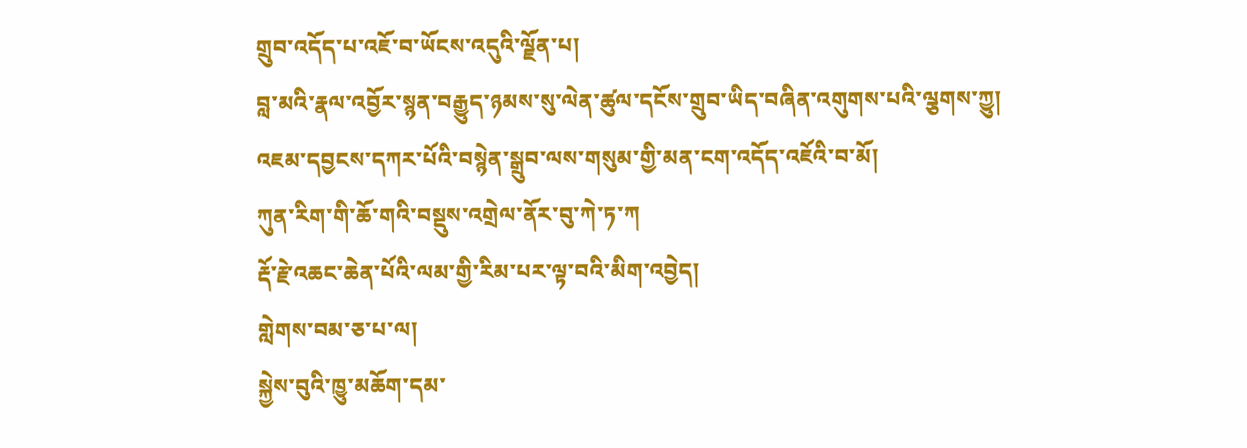གྲུབ་འདོད་པ་འཇོ་བ་ཡོངས་འདུའི་ལྗོན་པ།
བླ་མའི་རྣལ་འབྱོར་སྙན་བརྒྱུད་ཉམས་སུ་ལེན་ཚུལ་དངོས་གྲུབ་ཡིད་བཞིན་འགུགས་པའི་ལྕགས་ཀྱུ།
འཇམ་དབྱངས་དཀར་པོའི་བསྙེན་སྒྲུབ་ལས་གསུམ་གྱི་མན་ངག་འདོད་འཇོའི་བ་མོ།
ཀུན་རིག་གི་ཆོ་གའི་བསྡུས་འགྲེལ་ནོར་བུ་ཀེ་ཏ་ཀ
རྡོ་རྗེ་འཆང་ཆེན་པོའི་ལམ་གྱི་རིམ་པར་ལྟ་བའི་མིག་འབྱེད།
གླེགས་བམ་ཅ་པ་ལ།
སྐྱེས་བུའི་ཁྱུ་མཆོག་དམ་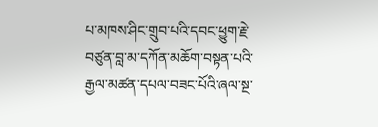པ་མཁས་ཤིང་གྲུབ་པའི་དབང་ཕྱུག་རྗེ་བཙུན་བླ་མ་དཀོན་མཆོག་བསྟན་པའི་རྒྱལ་མཚན་དཔལ་བཟང་པོའི་ཞལ་སྔ་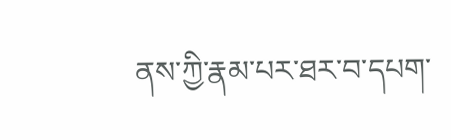ནས་ཀྱི་རྣམ་པར་ཐར་བ་དཔག་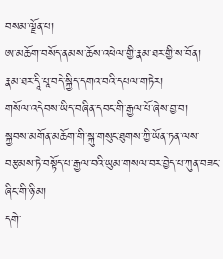བསམ་ལྗོན་པ།
ཨ་མཆོག་བསོད་ནམས་ཆོས་འཕེལ་གྱི་རྣམ་ཐར་གྱི་ས་བོན།
རྣམ་ཐར་དཱི་པཱ་བདེ་སྐྱིད་དགའ་བའི་དཔལ་གཏེར།
གསོལ་འདེབས་ཡིད་བཞིན་དབང་གི་རྒྱལ་པོ་ཞེས་བྱ་བ།
སྐྱབས་མགོན་མཆོག་གི་སྐུ་གསུང་ཐུགས་ཀྱི་ཡོན་ཏན་ལས་བརྩམས་ཏེ་བསྟོད་པ་རྒྱལ་བའི་ཡུམ་གསལ་བར་བྱེད་པ་ཀུན་བཟང་ཞིང་གི་ཉི་མ།
དགེ་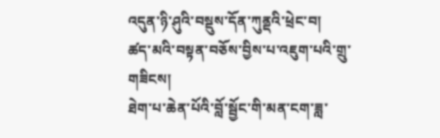འདུན་ཉི་ཤུའི་བསྡུས་དོན་ཀུནྡའི་ཕྲེང་བ།
ཚད་མའི་བསྟན་བཅོས་བྱིས་པ་འཇུག་པའི་གྲུ་གཟིངས།
ཐེག་པ་ཆེན་པོའི་བློ་སྦྱོང་གི་མན་ངག་ཟླ་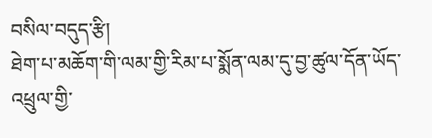བསིལ་བདུད་རྩི།
ཐེག་པ་མཆོག་གི་ལམ་གྱི་རིམ་པ་སྨོན་ལམ་དུ་བྱ་ཚུལ་དོན་ཡོད་འཕྲུལ་གྱི་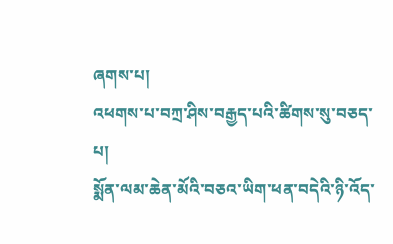ཞགས་པ།
འཕགས་པ་བཀྲ་ཤིས་བརྒྱད་པའི་ཚིགས་སུ་བཅད་པ།
སྨོན་ལམ་ཆེན་མོའི་བཅའ་ཡིག་ཕན་བདེའི་ཉི་འོད་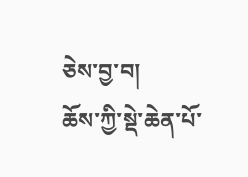ཅེས་བྱ་བ།
ཆོས་ཀྱི་སྡེ་ཆེན་པོ་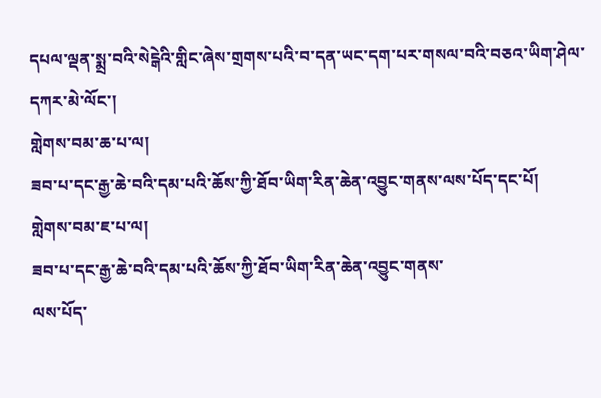དཔལ་ལྡན་སྨྲ་བའི་སེངྒེའི་གླིང་ཞེས་གྲགས་པའི་བ་དན་ཡང་དག་པར་གསལ་བའི་བཅའ་ཡིག་ཤེལ་དཀར་མེ་ལོང་།
གླེགས་བམ་ཆ་པ་ལ།
ཟབ་པ་དང་རྒྱ་ཆེ་བའི་དམ་པའི་ཆོས་ཀྱི་ཐོབ་ཡིག་རིན་ཆེན་འབྱུང་གནས་ལས་པོད་དང་པོ།
གླེགས་བམ་ཇ་པ་ལ།
ཟབ་པ་དང་རྒྱ་ཆེ་བའི་དམ་པའི་ཆོས་ཀྱི་ཐོབ་ཡིག་རིན་ཆེན་འབྱུང་གནས་
ལས་པོད་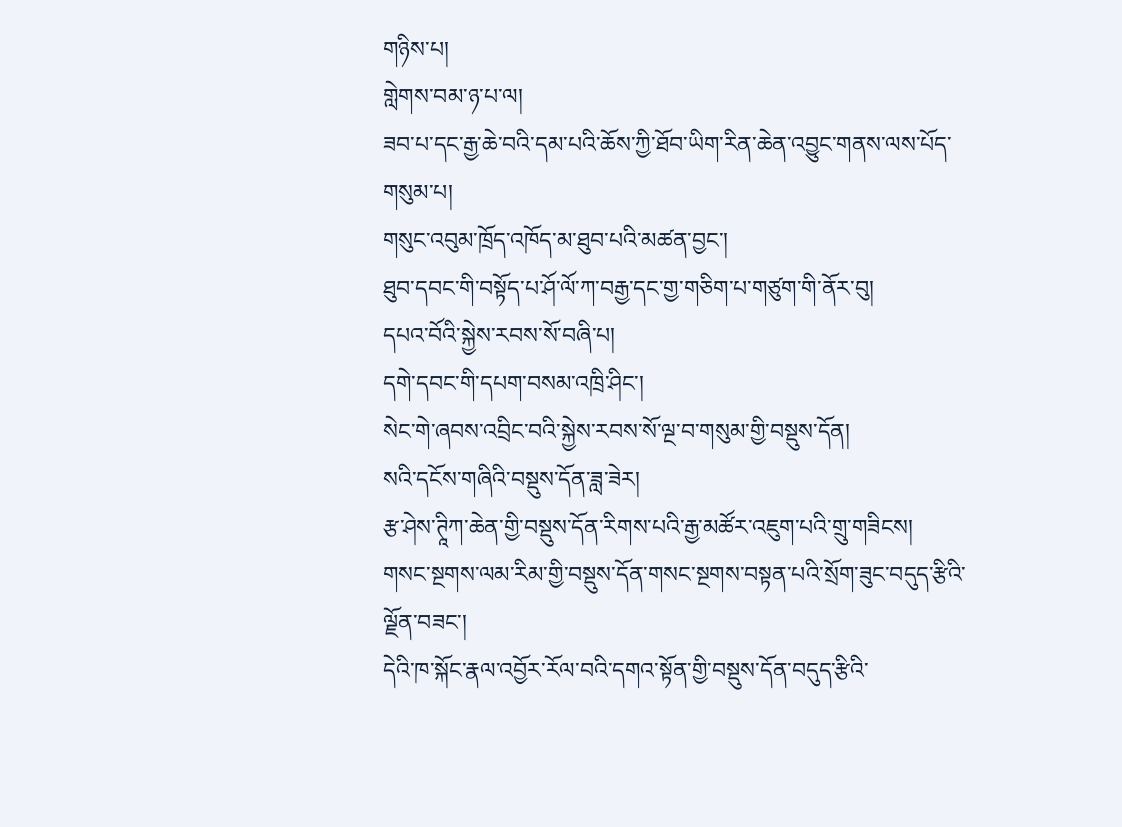གཉིས་པ།
གླེགས་བམ་ཉ་པ་ལ།
ཟབ་པ་དང་རྒྱ་ཆེ་བའི་དམ་པའི་ཆོས་ཀྱི་ཐོབ་ཡིག་རིན་ཆེན་འབྱུང་གནས་ལས་པོད་གསུམ་པ།
གསུང་འབུམ་ཁྲོད་འཁོད་མ་ཐུབ་པའི་མཚན་བྱང་།
ཐུབ་དབང་གི་བསྟོད་པ་ཤོ་ལོ་ཀ་བརྒྱ་དང་གྱ་གཅིག་པ་གཙུག་གི་ནོར་བུ།
དཔའ་བོའི་སྐྱེས་རབས་སོ་བཞི་པ།
དགེ་དབང་གི་དཔག་བསམ་འཁྲི་ཤིང་།
སེང་གེ་ཞབས་འབྲིང་བའི་སྐྱེས་རབས་སོ་ལྔ་བ་གསུམ་གྱི་བསྡུས་དོན།
སའི་དངོས་གཞིའི་བསྡུས་དོན་ཟླ་ཟེར།
རྩ་ཤེས་ཊཱིཀ་ཆེན་གྱི་བསྡུས་དོན་རིགས་པའི་རྒྱ་མཚོར་འཇུག་པའི་གྲུ་གཟིངས།
གསང་སྔགས་ལམ་རིམ་གྱི་བསྡུས་དོན་གསང་སྔགས་བསྟན་པའི་སྲོག་ཟུང་བདུད་རྩིའི་ལྗོན་བཟང་།
དེའི་ཁ་སྐོང་རྣལ་འབྱོར་རོལ་བའི་དགའ་སྟོན་གྱི་བསྡུས་དོན་བདུད་རྩིའི་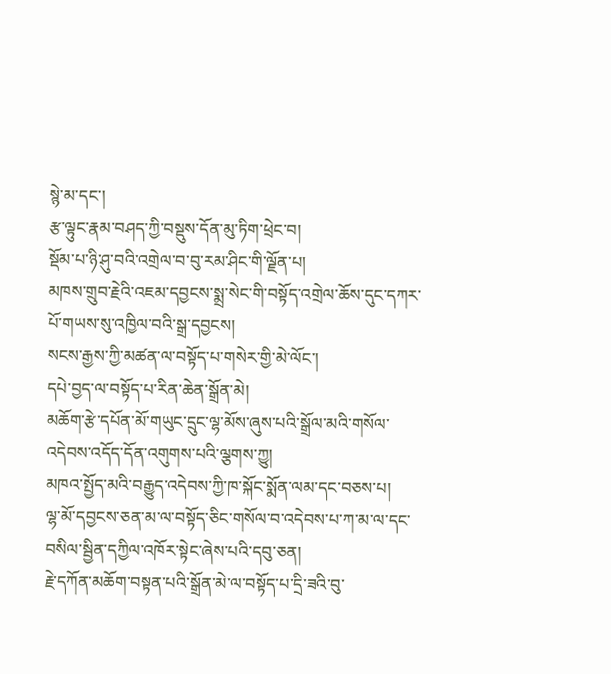སྙེ་མ་དང་།
རྩ་ལྟུང་རྣམ་བཤད་ཀྱི་བསྡུས་དོན་མུ་ཏིག་ཕྲེང་བ།
སྡོམ་པ་ཉི་ཤུ་བའི་འགྲེལ་བ་བུ་རམ་ཤིང་གི་ལྗོན་པ།
མཁས་གྲུབ་རྗེའི་འཇམ་དབྱངས་སྨྲ་སེང་གི་བསྟོད་འགྲེལ་ཆོས་དུང་དཀར་པོ་གཡས་སུ་འཁྱིལ་བའི་སྒྲ་དབྱངས།
སངས་རྒྱས་ཀྱི་མཚན་ལ་བསྟོད་པ་གསེར་གྱི་མེ་ལོང་།
དཔེ་བྱད་ལ་བསྟོད་པ་རིན་ཆེན་སྒྲོན་མེ།
མཆོག་རྩེ་དཔོན་མོ་གཡུང་དྲུང་ལྷ་མོས་ཞུས་པའི་སྒྲོལ་མའི་གསོལ་འདེབས་འདོད་དོན་འགུགས་པའི་ལྕགས་ཀྱུ།
མཁའ་སྤྱོད་མའི་བརྒྱུད་འདེབས་ཀྱི་ཁ་སྐོང་སྨོན་ལམ་དང་བཅས་པ།
ལྷ་མོ་དབྱངས་ཅན་མ་ལ་བསྟོད་ཅིང་གསོལ་བ་འདེབས་པ་ཀ་མ་ལ་དང་བསིལ་སྦྱིན་དཀྱིལ་འཁོར་སྟེང་ཞེས་པའི་དབུ་ཅན།
རྗེ་དཀོན་མཆོག་བསྟན་པའི་སྒྲོན་མེ་ལ་བསྟོད་པ་དྲི་ཟའི་བུ་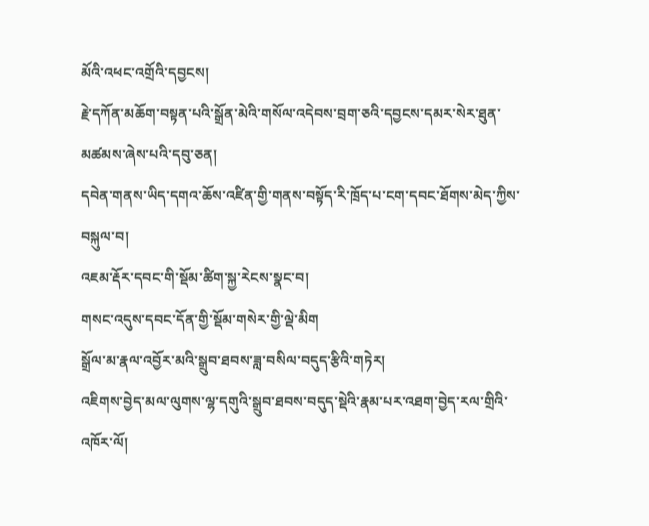མོའི་འཕང་འགྲོའི་དབྱངས།
རྗེ་དཀོན་མཆོག་བསྟན་པའི་སྒྲོན་མེའི་གསོལ་འདེབས་བྲག་ཅའི་དབྱངས་དམར་སེར་ཐུན་མཚམས་ཞེས་པའི་དབུ་ཅན།
དབེན་གནས་ཡིད་དགའ་ཆོས་འཛིན་གྱི་གནས་བསྟོད་རི་ཁྲོད་པ་ངག་དབང་ཐོགས་མེད་ཀྱིས་བསྐུལ་བ།
འཇམ་རྡོར་དབང་གི་སྡོམ་ཚིག་སྐྱ་རེངས་སྣང་བ།
གསང་འདུས་དབང་དོན་གྱི་སྡོམ་གསེར་གྱི་ལྡེ་མིག
སྒྲོལ་མ་རྣལ་འབྱོར་མའི་སྒྲུབ་ཐབས་ཟླ་བསིལ་བདུད་རྩིའི་གཏེར།
འཇིགས་བྱེད་མལ་ལུགས་ལྷ་དགུའི་སྒྲུབ་ཐབས་བདུད་སྡེའི་རྣམ་པར་འཐག་བྱེད་རལ་གྲིའི་འཁོར་ལོ།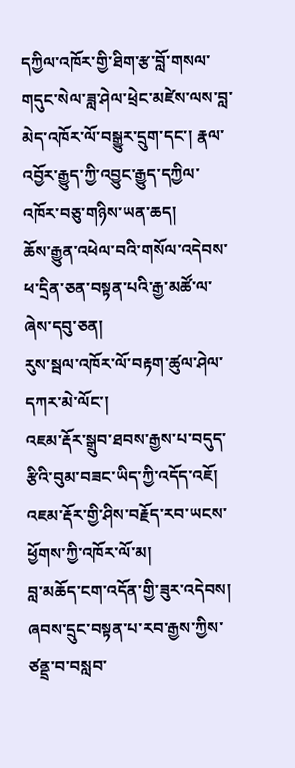དཀྱིལ་འཁོར་གྱི་ཐིག་རྩ་བློ་གསལ་གདུང་སེལ་ཟླ་ཤེལ་ཕྲེང་མཛེས་ལས་བླ་མེད་འཁོར་ལོ་བསྒྱུར་དྲུག་དང་། རྣལ་འབྱོར་རྒྱུད་ཀྱི་འབྱུང་རྒྱུད་དཀྱིལ་འཁོར་བཅུ་གཉིས་ཡན་ཆད།
ཆོས་རྒྱུན་འཕེལ་བའི་གསོལ་འདེབས་ཕ་དྲིན་ཅན་བསྟན་པའི་རྒྱ་མཚོ་ལ་ཞེས་དབུ་ཅན།
རུས་སྦལ་འཁོར་ལོ་བརྟག་ཚུལ་ཤེལ་དཀར་མེ་ལོང་།
འཇམ་རྡོར་སྒྲུབ་ཐབས་རྒྱས་པ་བདུད་རྩིའི་བུམ་བཟང་ཡིད་ཀྱི་འདོད་འཇོ།
འཇམ་རྡོར་གྱི་ཤིས་བརྗོད་རབ་ཡངས་ཕྱོགས་ཀྱི་འཁོར་ལོ་མ།
བླ་མཆོད་ངག་འདོན་གྱི་ཟུར་འདེབས།
ཞབས་དྲུང་བསྟན་པ་རབ་རྒྱས་ཀྱིས་ཙནྡྲ་བ་བསླབ་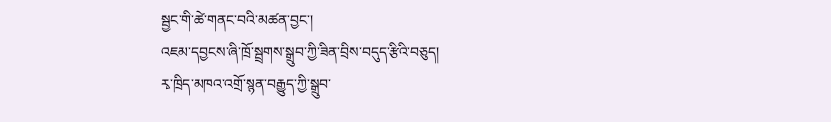སྦྱང་གི་ཚེ་གནང་བའི་མཚན་བྱང་།
འཇམ་དབྱངས་ཞི་ཁྲོ་སྦྲགས་སྒྲུབ་ཀྱི་ཟིན་བྲིས་བདུད་རྩིའི་བཅུད།
རྭ་ཁྲིད་མཁའ་འགྲོ་སྙན་བརྒྱུད་ཀྱི་སྒྲུབ་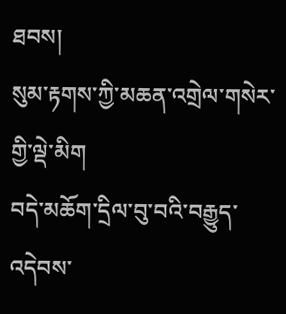ཐབས།
སུམ་རྟགས་ཀྱི་མཆན་འགྲེལ་གསེར་གྱི་ལྡེ་མིག
བདེ་མཆོག་དྲིལ་བུ་བའི་བརྒྱུད་འདེབས་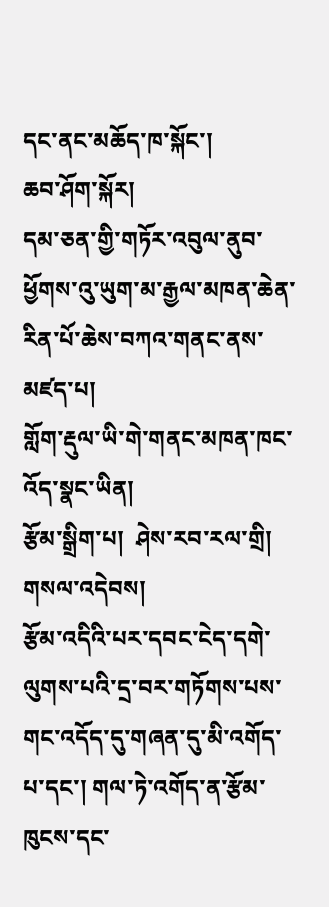དང་ནང་མཆོད་ཁ་སྐོང་།
ཆབ་ཤོག་སྐོར།
དམ་ཅན་གྱི་གཏོར་འབུལ་ནུབ་ཕྱོགས་འུ་ཡུག་མ་རྒྱལ་མཁན་ཆེན་རིན་པོ་ཆེས་བཀའ་གནང་ནས་མཛད་པ།
གློག་རྡུལ་ཡི་གེ་གནང་མཁན་ཁང་འོད་སྣང་ཡིན།
རྩོམ་སྒྲིག་པ།  ཤེས་རབ་རལ་གྲི།
གསལ་འདེབས།
རྩོམ་འདིའི་པར་དབང་ངེད་དགེ་ལུགས་པའི་དྲ་བར་གཏོགས་པས་གང་འདོད་དུ་གཞན་དུ་མི་འགོད་པ་དང་། གལ་ཏེ་འགོད་ན་རྩོམ་ཁུངས་དང་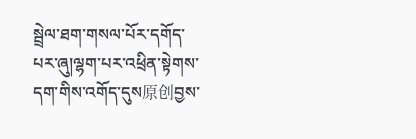སྦྲེལ་ཐག་གསལ་པོར་དགོད་པར་ཞུ།ལྷག་པར་འཕྲིན་སྟེགས་དག་གིས་འགོད་དུས原创བྱས་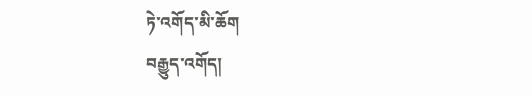ཏེ་འགོད་མི་ཆོག
བརྒྱུད་འགོད།